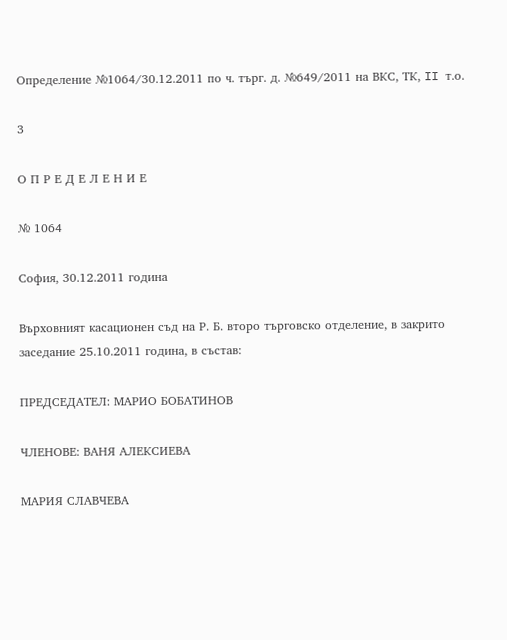Определение №1064/30.12.2011 по ч. търг. д. №649/2011 на ВКС, ТК, II т.о.

3

О П Р Е Д Е Л Е Н И Е

№ 1064

София, 30.12.2011 година

Върховният касационен съд на Р. Б. второ търговско отделение, в закрито заседание 25.10.2011 година, в състав:

ПРЕДСЕДАТЕЛ: МАРИО БОБАТИНОВ

ЧЛЕНОВЕ: ВАНЯ АЛЕКСИЕВА

МАРИЯ СЛАВЧЕВА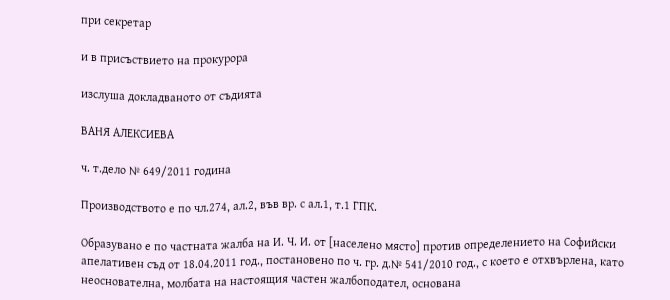при секретар

и в присъствието на прокурора

изслуша докладваното от съдията

ВАНЯ АЛЕКСИЕВА

ч. т.дело № 649/2011 година

Производството е по чл.274, ал.2, във вр. с ал.1, т.1 ГПК.

Образувано е по частната жалба на И. Ч. И. от [населено място] против определението на Софийски апелативен съд от 18.04.2011 год., постановено по ч. гр. д.№ 541/2010 год., с което е отхвърлена, като неоснователна, молбата на настоящия частен жалбоподател, основана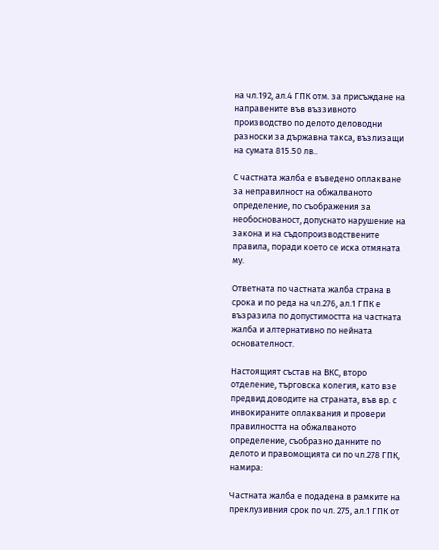на чл.192, ал.4 ГПК отм. за присъждане на направените във въззивното производство по делото деловодни разноски за държавна такса, възлизащи на сумата 815.50 лв..

С частната жалба е въведено оплакване за неправилност на обжалваното определение, по съображения за необоснованост, допуснато нарушение на закона и на съдопроизводствените правила, поради което се иска отмяната му.

Ответната по частната жалба страна в срока и по реда на чл.276, ал.1 ГПК е възразила по допустимостта на частната жалба и алтернативно по нейната основателност.

Настоящият състав на ВКС, второ отделение, търговска колегия, като взе предвид доводите на страната, във вр. с инвокираните оплаквания и провери правилността на обжалваното определение, съобразно данните по делото и правомощията си по чл.278 ГПК, намира:

Частната жалба е подадена в рамките на преклузивния срок по чл. 275, ал.1 ГПК от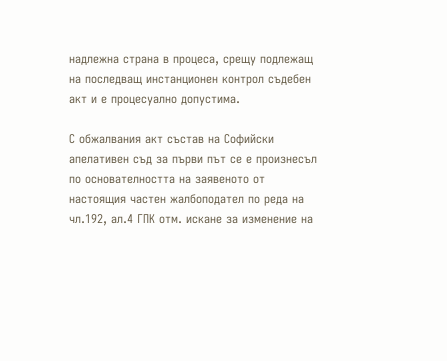надлежна страна в процеса, срещу подлежащ на последващ инстанционен контрол съдебен акт и е процесуално допустима.

С обжалвания акт състав на Софийски апелативен съд за първи път се е произнесъл по основателността на заявеното от настоящия частен жалбоподател по реда на чл.192, ал.4 ГПК отм. искане за изменение на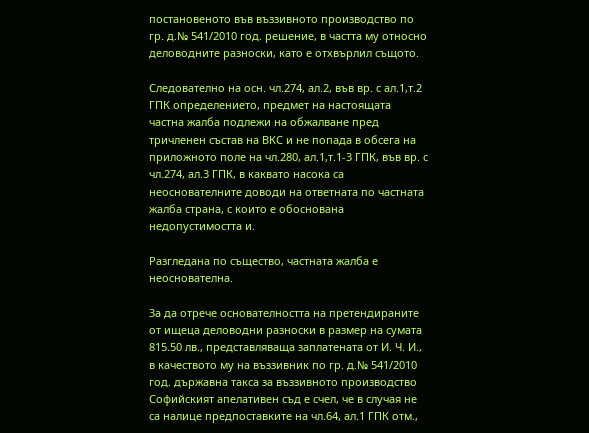постановеното във въззивното производство по гр. д.№ 541/2010 год. решение, в частта му относно деловодните разноски, като е отхвърлил същото.

Следователно на осн. чл.274, ал.2, във вр. с ал.1,т.2 ГПК определението, предмет на настоящата частна жалба подлежи на обжалване пред тричленен състав на ВКС и не попада в обсега на приложното поле на чл.280, ал.1,т.1-3 ГПК, във вр. с чл.274, ал.3 ГПК, в каквато насока са неоснователните доводи на ответната по частната жалба страна, с които е обоснована недопустимостта и.

Разгледана по същество, частната жалба е неоснователна.

За да отрече основателността на претендираните от ищеца деловодни разноски в размер на сумата 815.50 лв., представляваща заплатената от И. Ч. И., в качеството му на въззивник по гр. д.№ 541/2010 год. държавна такса за въззивното производство Софийският апелативен съд е счел, че в случая не са налице предпоставките на чл.64, ал.1 ГПК отм.,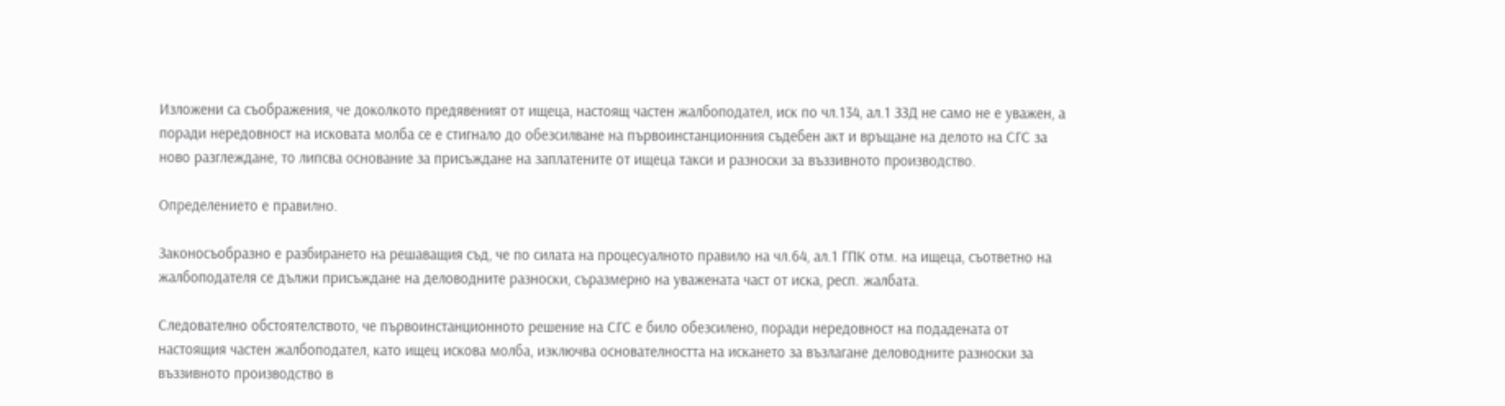Изложени са съображения, че доколкото предявеният от ищеца, настоящ частен жалбоподател, иск по чл.134, ал.1 ЗЗД не само не е уважен, а поради нередовност на исковата молба се е стигнало до обезсилване на първоинстанционния съдебен акт и връщане на делото на СГС за ново разглеждане, то липсва основание за присъждане на заплатените от ищеца такси и разноски за въззивното производство.

Определението е правилно.

Законосъобразно е разбирането на решаващия съд, че по силата на процесуалното правило на чл.64, ал.1 ГПК отм. на ищеца, съответно на жалбоподателя се дължи присъждане на деловодните разноски, съразмерно на уважената част от иска, респ. жалбата.

Следователно обстоятелството, че първоинстанционното решение на СГС е било обезсилено, поради нередовност на подадената от настоящия частен жалбоподател, като ищец искова молба, изключва основателността на искането за възлагане деловодните разноски за въззивното производство в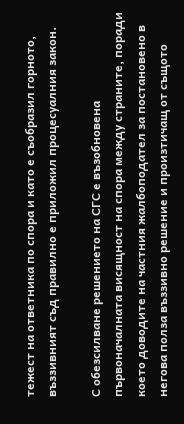тежест на ответника по спора и като е съобразил горното, въззивният съд правилно е приложил процесуалния закон.

С обезсилване решението на СГС е възобновена първоначалната висящност на спора между страните, поради което доводите на частния жалбоподател за постановено в негова полза въззивно решение и произтичащ от същото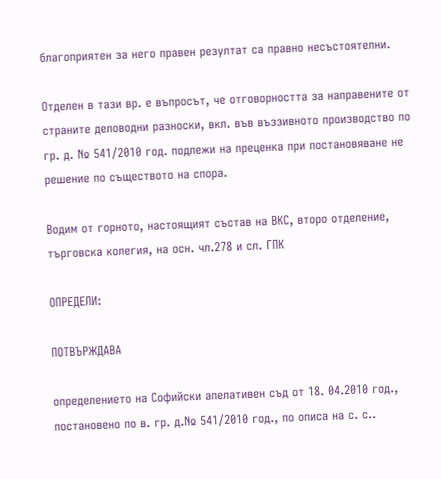благоприятен за него правен резултат са правно несъстоятелни.

Отделен в тази вр. е въпросът, че отговорността за направените от страните деловодни разноски, вкл. във въззивното производство по гр. д. № 541/2010 год. подлежи на преценка при постановяване не решение по съществото на спора.

Водим от горното, настоящият състав на ВКС, второ отделение, търговска колегия, на осн. чл.278 и сл. ГПК

ОПРЕДЕЛИ:

ПОТВЪРЖДАВА

определението на Софийски апелативен съд от 18. 04.2010 год., постановено по в. гр. д.№ 541/2010 год., по описа на с. с..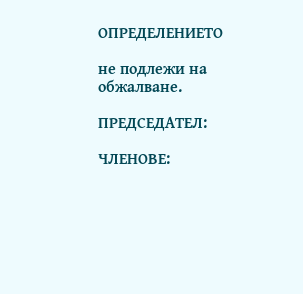ОПРЕДЕЛЕНИЕТО

не подлежи на обжалване.

ПРЕДСЕДАТЕЛ:

ЧЛЕНОВЕ: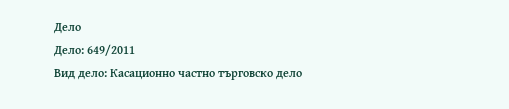Дело
Дело: 649/2011
Вид дело: Касационно частно търговско дело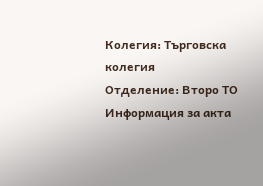Колегия: Търговска колегия
Отделение: Второ ТО
Информация за акта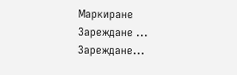Маркиране
Зареждане ...
Зареждане...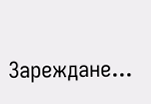Зареждане...